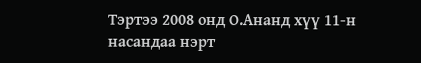Тэртээ 2008 онд О.Ананд хүү 11-н насандаа нэрт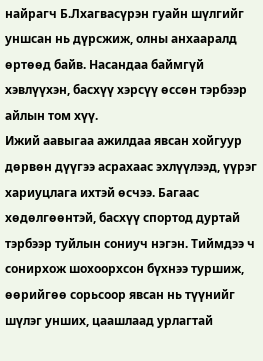найрагч Б.Лхагвасүрэн гуайн шүлгийг уншсан нь дүрсжиж, олны анхааралд өртөөд байв. Насандаа баймгүй хэвлүүхэн, басхүү хэрсүү өссөн тэрбээр айлын том хүү.
Ижий аавыгаа ажилдаа явсан хойгуур дөрвөн дүүгээ асрахаас эхлүүлээд, үүрэг хариуцлага ихтэй өсчээ. Багаас хөдөлгөөнтэй, басхүү спортод дуртай тэрбээр туйлын сониуч нэгэн. Тиймдээ ч сонирхож шохоорхсон бүхнээ туршиж, өөрийгөө сорьсоор явсан нь түүнийг шүлэг унших, цаашлаад урлагтай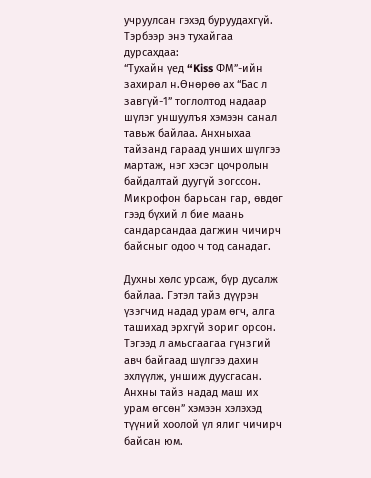учруулсан гэхэд буруудахгүй. Тэрбээр энэ тухайгаа дурсахдаа:
“Тухайн үед “Kiss ФМ”-ийн захирал н.Өнөрөө ах “Бас л завгүй-1” тоглолтод надаар шүлэг уншуулъя хэмээн санал тавьж байлаа. Анхныхаа тайзанд гараад унших шүлгээ мартаж, нэг хэсэг цочролын байдалтай дуугүй зогссон. Микрофон барьсан гар, өвдөг гээд бүхий л бие маань сандарсандаа дагжин чичирч байсныг одоо ч тод санадаг.

Духны хөлс урсаж, бүр дусалж байлаа. Гэтэл тайз дүүрэн үзэгчид надад урам өгч, алга ташихад эрхгүй зориг орсон. Тэгээд л амьсгаагаа гүнзгий авч байгаад шүлгээ дахин эхлүүлж, уншиж дуусгасан. Анхны тайз надад маш их урам өгсөн” хэмээн хэлэхэд түүний хоолой үл ялиг чичирч байсан юм.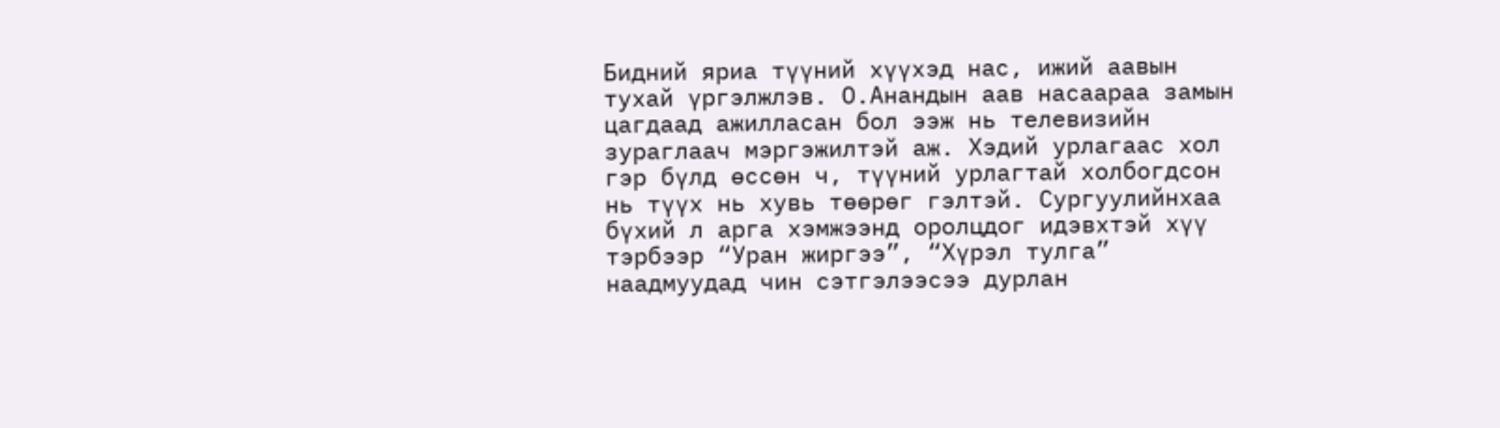Бидний яриа түүний хүүхэд нас, ижий аавын тухай үргэлжлэв. О.Анандын аав насаараа замын цагдаад ажилласан бол ээж нь телевизийн зураглаач мэргэжилтэй аж. Хэдий урлагаас хол гэр бүлд өссөн ч, түүний урлагтай холбогдсон нь түүх нь хувь төөрөг гэлтэй. Сургуулийнхаа бүхий л арга хэмжээнд оролцдог идэвхтэй хүү тэрбээр “Уран жиргээ”, “Хүрэл тулга” наадмуудад чин сэтгэлээсээ дурлан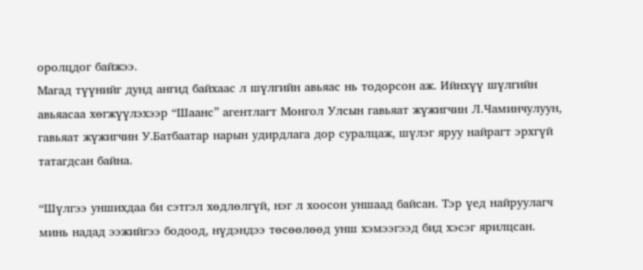оролцдог байжээ.
Магад түүнийг дунд ангид байхаас л шүлгийн авьяас нь тодорсон аж. Ийнхүү шүлгийн авьяасаа хөгжүүлэхээр “Шаанс” агентлагт Монгол Улсын гавьяат жүжигчин Л.Чаминчулуун, гавьяат жүжигчин У.Батбаатар нарын удирдлага дор суралцаж, шүлэг яруу найрагт эрхгүй татагдсан байна.

“Шүлгээ уншихдаа би сэтгэл хөдлөлгүй, нэг л хоосон уншаад байсан. Тэр үед найруулагч минь надад ээжийгээ бодоод, нүдэндээ төсөөлөөд унш хэмээгээд бид хэсэг ярилцсан.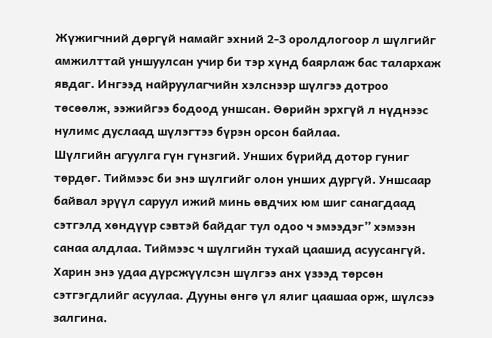Жүжигчний дөргүй намайг эхний 2-3 оролдлогоор л шүлгийг амжилттай уншуулсан учир би тэр хүнд баярлаж бас талархаж явдаг. Ингээд найруулагчийн хэлснээр шүлгээ дотроо төсөөлж, ээжийгээ бодоод уншсан. Өөрийн эрхгүй л нүднээс нулимс дуслаад шүлэгтээ бүрэн орсон байлаа.
Шүлгийн агуулга гүн гүнзгий. Унших бүрийд дотор гуниг төрдөг. Тиймээс би энэ шүлгийг олон унших дургүй. Уншсаар байвал эрүүл саруул ижий минь өвдчих юм шиг санагдаад сэтгэлд хөндүүр сэвтэй байдаг тул одоо ч эмээдэг” хэмээн санаа алдлаа. Тиймээс ч шүлгийн тухай цаашид асуусангүй. Харин энэ удаа дүрсжүүлсэн шүлгээ анх үзээд төрсөн сэтгэгдлийг асуулаа. Дууны өнгө үл ялиг цаашаа орж, шүлсээ залгина.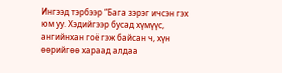Ингээд тэрбээр “Бага зэрэг ичсэн гэх юм уу. Хэдийгээр бусад хүмүүс, ангийнхан гоё гэж байсан ч, хүн өөрийгөө хараад алдаа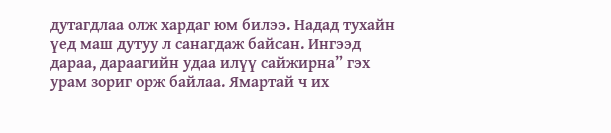дутагдлаа олж хардаг юм билээ. Надад тухайн үед маш дутуу л санагдаж байсан. Ингээд дараа, дараагийн удаа илүү сайжирна” гэх урам зориг орж байлаа. Ямартай ч их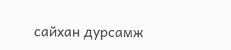сайхан дурсамж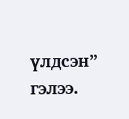үлдсэн” гэлээ.